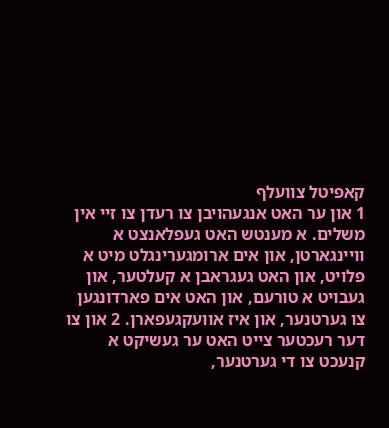קאפיטל צוועלף
1 און ער האט אנגעהויבן צו רעדן צו זיי אין משלים. א מענטש האט געפלאנצט א וויינגארטן, און אים ארומגערינגלט מיט א פלויט, און האט געגראבן א קעלטער, און געבויט א טורעם, און האט אים פארדונגען צו גערטנער, און איז אוועקגעפארן. 2 און צו דער רעכטער צייט האט ער געשיקט א קנעכט צו די גערטנער,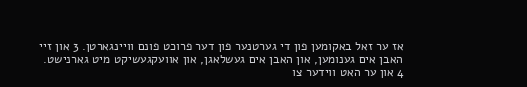אז ער זאל באקומען פון די גערטנער פון דער פרוכט פונם וויינגארטן. 3 און זיי האבן אים גענומען, און האבן אים געשלאגן, און אוועקגעשיקט מיט גארנישט. 4 און ער האט ווידער צו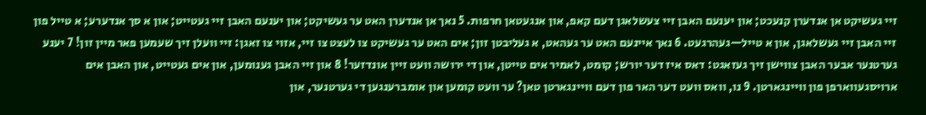זיי געשיקט אן אנדערן קנעכט; און יענעם האבן זיי צעשלאגן דעם קאפ, און אנגעטאן חרפות. 5 נאך אן אנדערן האט ער געשיקט; און יענעם האבן זיי געטייט; און א סך אנדערע; א טייל פון זיי האבן זיי געשלאגן, און א טייל—געהרגעט. 6 נאך איינעם האט ער געהאט, א געליבטן זון; אים האט ער געשיקט צו לעצט צו זיי, אזוי צו זאגן: זיי וועלן זיך שעמען פאר מיין זון! 7 יענע גערטנער אבער האבן צווישן זיך געזאגט: דאס איז דער יורש; קומט, לאמיר אים טייטן, און די ירושה וועט זיין אונדזער! 8 און זיי האבן גענומען, און אים געטייט, און האבן אים ארויסגעווארפן פון וויינגארטן. 9 נו, וואס וועט דער האר פון דעם וויינגארטן טאן? ער וועט קומען און אומברענגען די גערטנער, און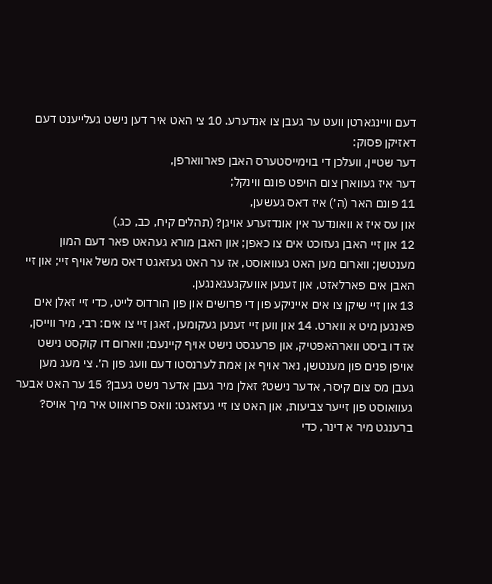דעם וויינגארטן וועט ער געבן צו אנדערע. 10 צי האט איר דען נישט געלייענט דעם דאזיקן פסוק:
דער שטיין, וועלכן די בוימייסטערס האבן פארווארפן,
דער איז געווארן צום הויפט פונם ווינקל;
11 פונם האר (ה׳) איז דאס געשען,
און עס איז א וואונדער אין אונדזערע אויגן? (תהלים קיח, כב, כג.)
12 און זיי האבן געזוכט אים צו כאפן; און האבן מורא געהאט פאר דעם המון מענטשן; ווארום מען האט געוואוסט, אז ער האט געזאגט דאס משל אויף זיי; און זיי האבן אים פארלאזט, און זענען אוועקגעגאנגען.
13 און זיי שיקן צו אים אייניקע פון די פרושים און פון הורדוס לייט, כדי זיי זאלן אים פאנגען מיט א ווארט. 14 און ווען זיי זענען געקומען, זאגן זיי צו אים: רבי, מיר ווייסן, אז דו ביסט ווארהאפטיק, און פרעגסט נישט אויף קיינעם; ווארום דו קוקסט נישט אויפן פנים פון מענטשן, נאר אויף אן אמת לערנסטו דעם וועג פון ה׳. צי מעג מען געבן מס צום קיסר, אדער נישט? זאלן מיר געבן אדער נישט געבן? 15 ער האט אבער געוואוסט פון זייער צביעות, און האט צו זיי געזאגט: וואס פרואווט איר מיך אויס? ברענגט מיר א דינר, כדי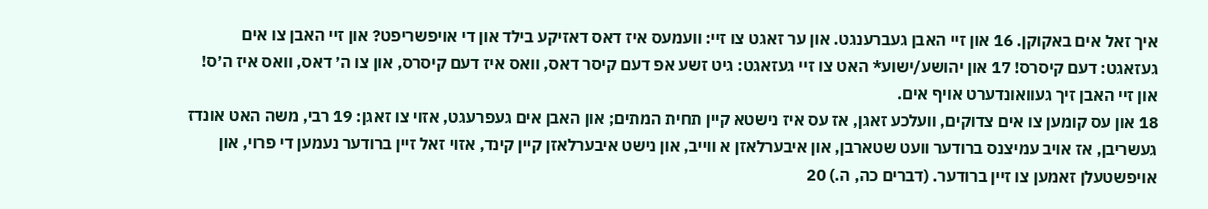איך זאל אים באקוקן. 16 און זיי האבן געברענגט. און ער זאגט צו זיי: וועמעס איז דאס דאזיקע בילד און די אויפשריפט? און זיי האבן צו אים געזאגט: דעם קיסרס! 17 און יהושע/ישוע* האט צו זיי געזאגט: גיט זשע אפ דעם קיסר דאס, וואס איז דעם קיסרס, און צו ה׳ דאס, וואס איז ה׳ס! און זיי האבן זיך געוואונדערט אויף אים.
18 און עס קומען צו אים צדוקים, וועלכע זאגן, אז עס איז נישטא קיין תחית המתים; און האבן אים געפרעגט, אזוי צו זאגן: 19 רבי, משה האט אונדז געשריבן, אז אויב עמיצנס ברודער וועט שטארבן, און איבערלאזן א ווייב, און נישט איבערלאזן קיין קינד, אזוי זאל זיין ברודער נעמען די פרוי, און אויפשטעלן זאמען צו זיין ברודער. (דברים כה, ה.) 20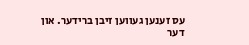עס זענען געווען זיבן ברידער. און דער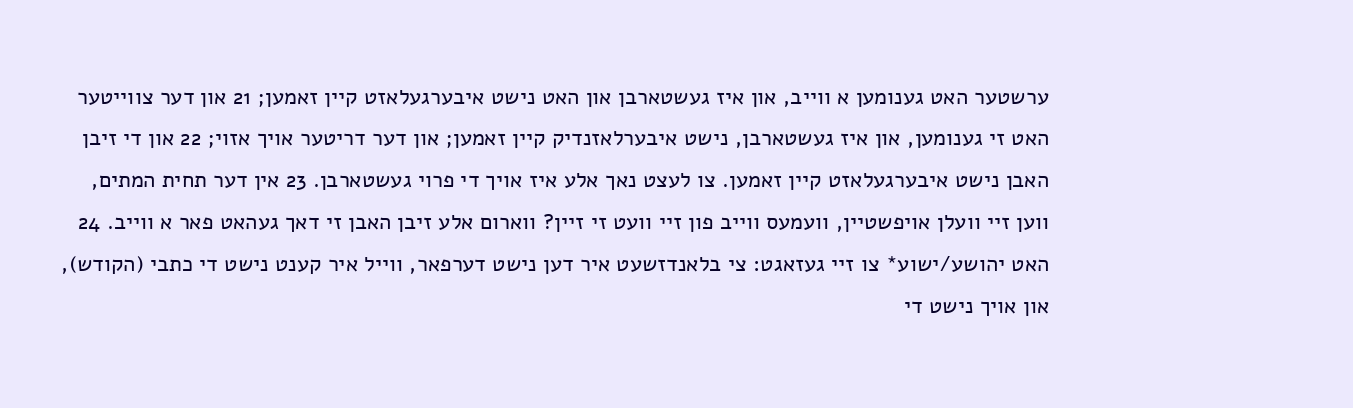ערשטער האט גענומען א ווייב, און איז געשטארבן און האט נישט איבערגעלאזט קיין זאמען; 21 און דער צווייטער האט זי גענומען, און איז געשטארבן, נישט איבערלאזנדיק קיין זאמען; און דער דריטער אויך אזוי; 22 און די זיבן האבן נישט איבערגעלאזט קיין זאמען. צו לעצט נאך אלע איז אויך די פרוי געשטארבן. 23 אין דער תחית המתים, ווען זיי וועלן אויפשטיין, וועמעס ווייב פון זיי וועט זי זיין? ווארום אלע זיבן האבן זי דאך געהאט פאר א ווייב. 24 האט יהושע/ישוע* צו זיי געזאגט: צי בלאנדזשעט איר דען נישט דערפאר, ווייל איר קענט נישט די כתבי (הקודש), און אויך נישט די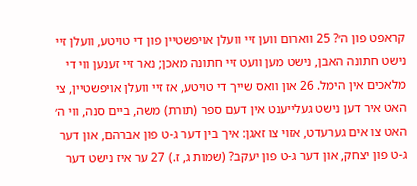קראפט פון ה׳? 25 ווארום ווען זיי וועלן אויפשטיין פון די טויטע, וועלן זיי נישט חתונה האבן, נישט מען וועט זיי חתונה מאכן; נאר זיי זענען ווי די מלאכים אין הימל. 26 און וואס שייך די טויטע, אז זיי וועלן אויפשטיין, צי האט איר דען נישט געלייענט אין דעם ספר (תורת) משה, ביים סנה, ווי ה׳ האט צו אים גערעדט, אזוי צו זאגן: איך בין דער ג‑ט פון אברהם, און דער ג‑ט פון יצחק, און דער ג‑ט פון יעקב? (שמות ג, ז.) 27 ער איז נישט דער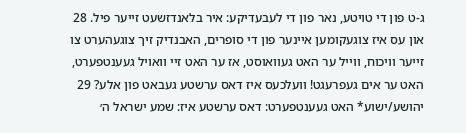ג‑ט פון די טויטע, נאר פון די לעבעדיקע: איר בלאנדזשעט זייער פיל. 28 און עס איז צוגעקומען איינער פון די סופרים, האבנדיק זיך צוגעהערט צו זייער וויכוח, ווייל ער האט געוואוסט, אז ער האט זיי וואויל געענטפערט, האט ער אים געפרעגט! וועלכעס איז דאס ערשטע געבאט פון אלע? 29 יהושע/ישוע* האט געענטפערט: דאס ערשטע איז: שמע ישראל ה׳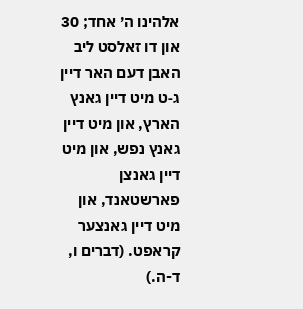אלהינו ה׳ אחד; 30 און דו זאלסט ליב האבן דעם האר דיין ג‑ט מיט דיין גאנץ הארץ, און מיט דיין גאנץ נפש, און מיט דיין גאנצן פארשטאנד, און מיט דיין גאנצער קראפט. (דברים ו, ד-ה.)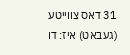31 דאס צווייטע (געבאט) איז: דו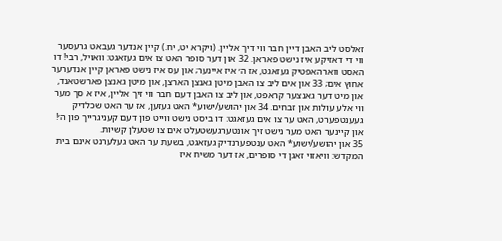זאלסט ליב האבן דיין חבר ווי דיך אליין. (ויקרא יט, יח.) קיין אנדער געבאט גרעסער ווי די דאזיקע איז נישט פאראן. 32 און דער סופר האט צו אים געזאגט: וואויל, רבי! דו האסט ווארהאפטיק געזאגט, אז ה׳ איז איינער; און עס איז נישט פאראן קיין אנדערער אחוץ אים; 33 און אים ליב צו האבן מיטן גאנצן הארצן, און מיטן גאנצן פארשטאנד, און מיט דער גאנצער קראפט, און ליב צו האבן דעם חבר ווי זיך אליין, איז א סך מער ווי אלע עולות און זבחים. 34 און יהושע/ישוע* האט געזען, אז ער האט שכלדיק געענטפערט, האט ער צו אים געזאגט: דו ביסט נישט ווייט פון דעם קעניגרייך פון ה׳! און קיינער האט מער נישט זיך אונטערגעשטעלט אים צו שטעלן קשיות.
35 און יהושע/ישוע* האט ענטפערנדיק געזאגט, בשעת ער האט געלערנט אינם בית המקדש: וויאזוי זאגן די סופרים, אז דער משיח איז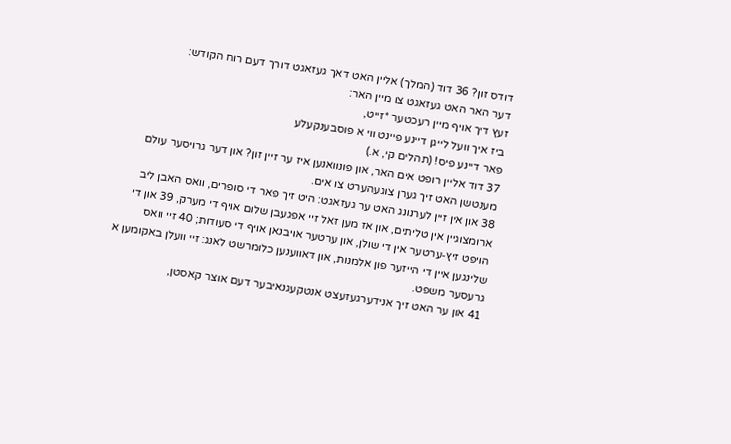דודס זון? 36 דוד (המלך) אליין האט דאך געזאגט דורך דעם רוח הקודש:
דער האר האט געזאגט צו מיין האר:
זעץ דיך אויף מיין רעכטער *זייט,
ביז איך וועל לייגן דיינע פיינט ווי א פוסבענקעלע
פאר דיינע פיס! (תהלים קי, א.)
37 דוד אליין רופט אים האר, און פונוואנען איז ער זיין זון? און דער גרויסער עולם מענטשן האט זיך גערן צוגעהערט צו אים.
38 און אין זיין לערנונג האט ער געזאגט: היט זיך פאר די סופרים, וואס האבן ליב ארומצוגיין אין טליתים, און אז מען זאל זיי אפגעבן שלום אויף די מערק, 39 און די הויפט זיץ‑ערטער אין די שולן, און ערטער אויבנאן אויף די סעודות; 40 זיי וואס שלינגען איין די הייזער פון אלמנות, און דאווענען כלומרשט לאנג: זיי וועלן באקומען א גרעסער משפט.
41 און ער האט זיך אנידערגעזעצט אנטקעגנאיבער דעם אוצר קאסטן,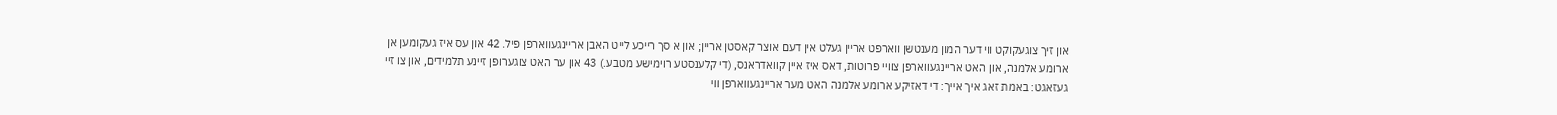און זיך צוגעקוקט ווי דער המון מענטשן ווארפט אריין געלט אין דעם אוצר קאסטן אריין; און א סך רייכע לייט האבן אריינגעווארפן פיל. 42 און עס איז געקומען אן ארומע אלמנה, און האט אריינגעווארפן צוויי פרוטות, דאס איז איין קוואדראנס, (די קלענסטע רוימישע מטבע.) 43 און ער האט צוגערופן זיינע תלמידים, און צו זיי געזאגט: באמת זאג איך אייך: די דאזיקע ארומע אלמנה האט מער אריינגעווארפן ווי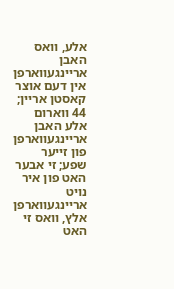אלע, וואס האבן אריינגעווארפן אין דעם אוצר קאסטן אריין; 44 ווארום אלע האבן אריינגעווארפן פון זייער שפע; זי אבער האט פון איר נויט אריינגעווארפן אלץ, וואס זי האט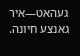געהאט—איר גאנצע חיונה.